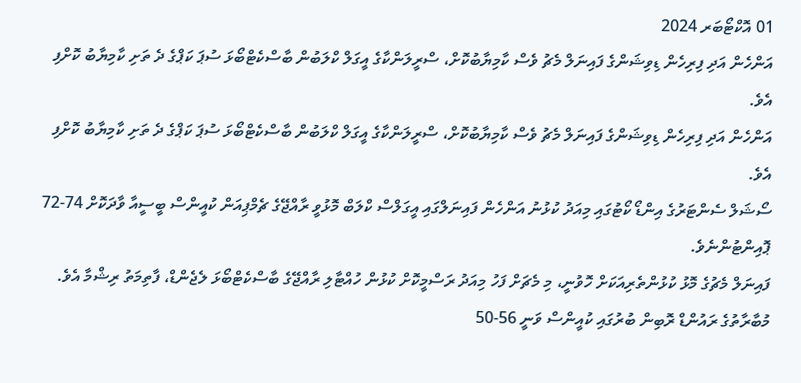01 އޮކްޓޯބަރ 2024
އަންހެން އަދި ފިރިހެން ޑިވިޝަންގެ ފައިނަލް މެޗު ވެސް ކާމިޔާބުކޮށް، ސްރީލަންކާގެ އީގަލް ކްލަބުން ބާސްކެޓްބޯޅަ ސުޕަ ކަޕްގެ ދެ ތަށި ކާމިޔާބު ކޮށްފި އެވެ.
އަންހެން އަދި ފިރިހެން ޑިވިޝަންގެ ފައިނަލް މެޗު ވެސް ކާމިޔާބުކޮށް، ސްރީލަންކާގެ އީގަލް ކްލަބުން ބާސްކެޓްބޯޅަ ސުޕަ ކަޕްގެ ދެ ތަށި ކާމިޔާބު ކޮށްފި އެވެ.
ސޯޝަލް ސެންޓަރުގެ އިންޑޯ ކޯޓުގައި މިއަދު ކުޅުނު އަންހެން ފައިނަލްގައި އީގަލްސް ކްލަބް މޮޅުވީ ރާއްޖޭގެ ޗެމްޕިއަން ކުއީންސް ބީސީއާ ވާދަކޮށް 74-72 ޕޮއިންޓުންނެވެ.
ފައިނަލް މެޗުގެ މޮޅު ކުޅުންތެރިއަކަށް ހޮވުނީ، މި މެޗަށް ފަހު މިއަދު ރަސްމީކޮށް ކުޅުން ހުއްޓާލި ރާއްޖޭގެ ބާސްކެޓްބޯޅަ ލެޖެންޑް، ފާތިމަތު ރިޝްމާ އެވެ.
މުބާރާތުގެ ރައުންޑް ރޮބިން ބުރުގައި ކުއީންސް ވަނީ 56-50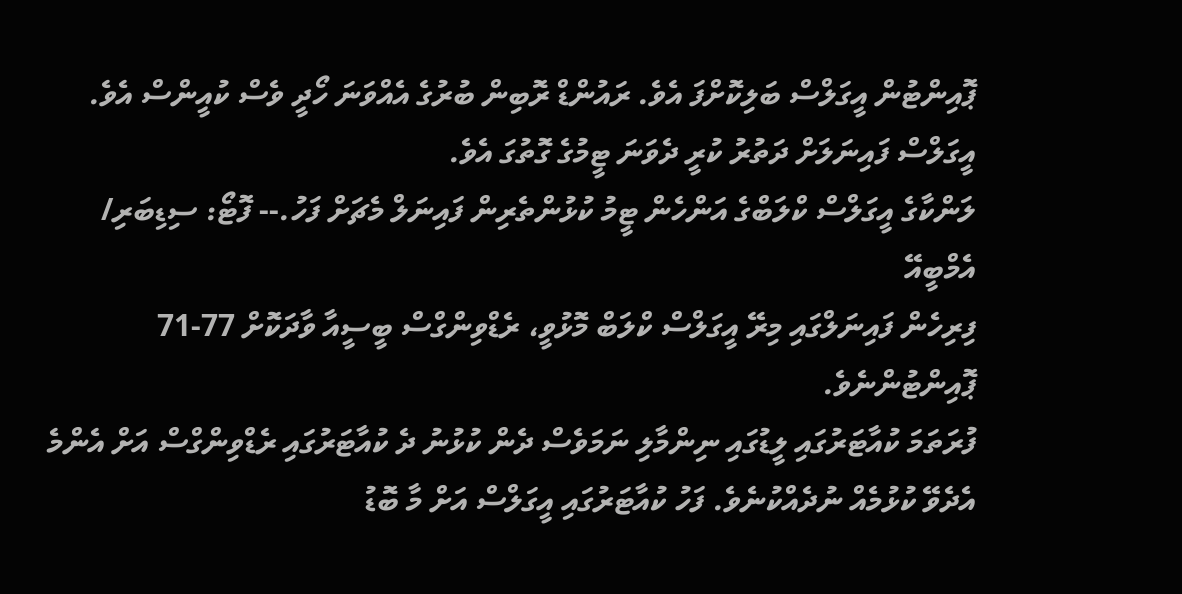ޕޮއިންޓުން އީގަލްސް ބަލިކޮށްފަ އެވެ. ރައުންޑް ރޮބިން ބުރުގެ އެއްވަނަ ހޯދީ ވެސް ކުއީންސް އެވެ. އީގަލްސް ފައިނަލަށް ދަތުރު ކުރީ ދެވަނަ ޓީމުގެ ގޮތުގަ އެވެ.
ލަންކާގެ އީގަލްސް ކްލަބްގެ އަންހެން ޓީމު ކުޅުންތެރިން ފައިނަލް މެޗަށް ފަހު.-- ފޮޓޯ: ސިޑިބަރި/ އެމްބީއޭ
ފިރިހެން ފައިނަލްގައި މިރޭ އީގަލްސް ކްލަބް މޮޅުވީ، ރެޑްވިންގްސް ބީސީއާ ވާދަކޮށް 77-71 ޕޮއިންޓުންނެވެ.
ފުރަތަމަ ކުއާޓަރުގައި ލީޑުގައި ނިންމާލި ނަމަވެސް ދެން ކުޅުނު ދެ ކުއާޓަރުގައި ރެޑްވިންގްސް އަށް އެންމެ އެދެވޭ ކުޅުމެއް ނުދެއްކުނެވެ. ފަހު ކުއާޓަރުގައި އީގަލްސް އަށް މާ ބޮޑު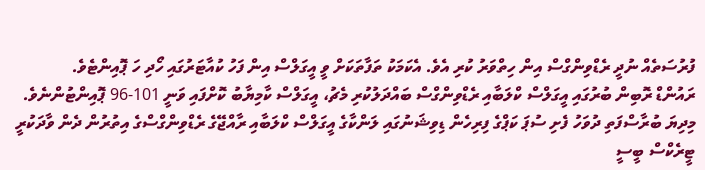ފުރުސަތެއް ނުދީ ރެޑްވިންގްސް އިން ހިތްވަރު ކުރި އެވެ. އެކަމަކު ތަފާތަކަށް ވީ އީގަލްސް އިން ފަހު ކުއާޓަރުގައި ހޯދި ހަ ޕޮއިންޓެވެ.
ރައުންޑް ރޮބިން ބުރުގައި އީގަލްސް ކްލަބާއި ރެޑްވިންގްސް ބައްދަލުކުރި މެޗު، އީގަލްސް ކާމިޔާބު ކޮށްފައި ވަނީ 101-96 ޕޮއިންޓުންނެވެ.
މިދިޔަ ބުރާސްފަތި ދުވަހު ފެށި ސުޕަ ކަޕްގެ ފިރިހެން ޑިވިޝަނުގައި ލަންކާގެ އީގަލްސް ކްލަބާއި ރާއްޖޭގެ ރެޑްވިންގްސްގެ އިތުރުން ދެން ވާދަކުރީ ޓީރެކްސް ބީސީ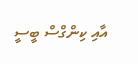އާއި ކިންގްސް ބީސީ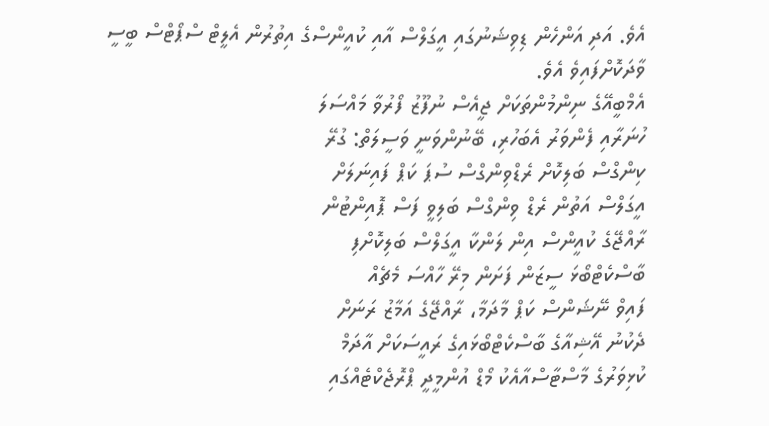އެވެ. އަދި އަންހެން ޑިވިޝަނުގައި އީގަލްސް އާއި ކުއީންސްގެ އިތުރުން އެލީޓް ސްޕޯޓްސް ބީސީ ވާދަކޮށްފައިވެ އެވެ.
އެމްބީއޭގެ ނިންމުންތަކަށް ޖީއެސް ނުފޫޒު ފޯރުވާ މައްސަލަ
ހުނަރާއި ފެންވަރު އެބަހުރި، ބޭނުންވަނީ ވަސީލަތް: ގުރޭ
ކިންގްސް ބަލިކޮށް ރެޑްވިންގްސް ސުޕަ ކަޕް ފައިނަލަށް
އީގަލްސް އަތުން ރެޑް ވިންގްސް ބަލިވީ ފަސް ޕޮއިންޓުން
ރާއްޖޭގެ ކުއީންސް އިން ލަންކާ އީގަލްސް ބަލިކޮށްފި
ބާސްކެޓްބޯޅަ ސީޒަން ފަށަން މިރޭ ހާއްސަ މެޗެއް
ފައިވް ނޭޝަންސް ކަޕް މާދަމާ، ރާއްޖޭގެ އަމާޒު ރަނަށް
ދެކުނު އޭޝިއާގެ ބާސްކެޓްބޯޅައިގެ ރައީސަކަށް އާދަމް
ކުޅިވަރުގެ މާސްޓާސްއާއެކު މޯޑް އުންމީދީ ޕްރޮޖެކްޓެއްގައި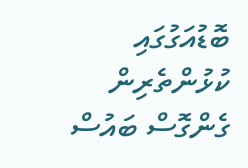ބޮޑުއަގުގައި ކުޅުންތެރިން ގެންގޮސް ބައުސް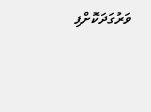ވަރުގަދަކޮށްފި